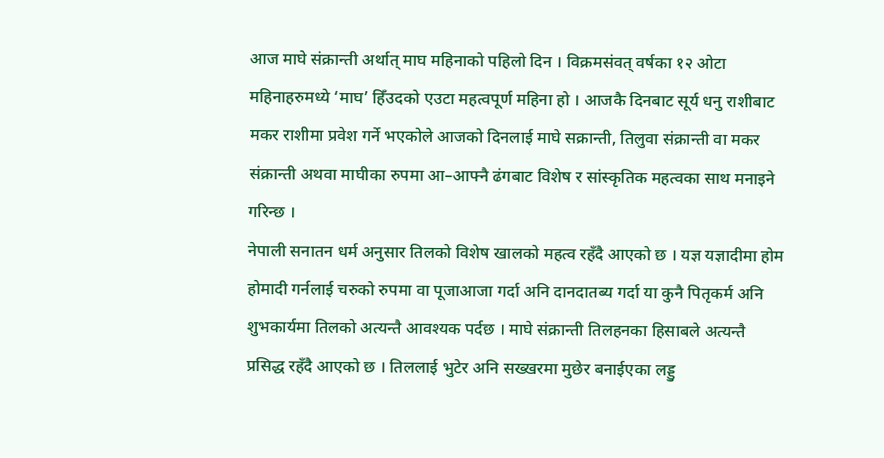आज माघे संक्रान्ती अर्थात् माघ महिनाको पहिलो दिन । विक्रमसंवत् वर्षका १२ ओटा महिनाहरुमध्ये ‘माघ’ हिँउदको एउटा महत्वपूर्ण महिना हो । आजकै दिनबाट सूर्य धनु राशीबाट मकर राशीमा प्रवेश गर्ने भएकोले आजको दिनलाई माघे सक्रान्ती, तिलुवा संक्रान्ती वा मकर संक्रान्ती अथवा माघीका रुपमा आ–आफ्नै ढंगबाट विशेष र सांस्कृतिक महत्वका साथ मनाइने गरिन्छ ।
नेपाली सनातन धर्म अनुसार तिलको विशेष खालको महत्व रहँदै आएको छ । यज्ञ यज्ञादीमा होम होमादी गर्नलाई चरुको रुपमा वा पूजाआजा गर्दा अनि दानदातब्य गर्दा या कुनै पितृकर्म अनि शुभकार्यमा तिलको अत्यन्तै आवश्यक पर्दछ । माघे संक्रान्ती तिलहनका हिसाबले अत्यन्तै प्रसिद्ध रहँदै आएको छ । तिललाई भुटेर अनि सख्खरमा मुछेर बनाईएका लड्डु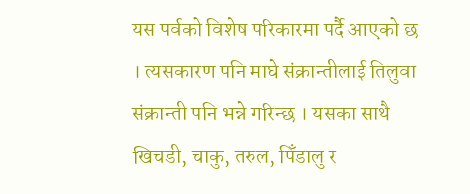यस पर्वको विशेष परिकारमा पर्दै आएको छ । त्यसकारण पनि माघे संक्रान्तीलाई तिलुवा संक्रान्ती पनि भन्ने गरिन्छ । यसका साथै खिचडी, चाकु, तरुल, पिँडालु र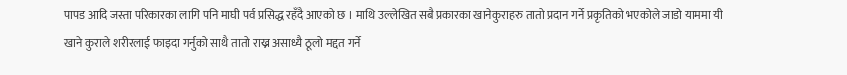पापड आदि जस्ता परिकारका लागि पनि माघी पर्व प्रसिद्ध रहँदै आएको छ । माथि उल्लेखित सबै प्रकारका खानेकुराहरु तातो प्रदान गर्ने प्रकृतिको भएकोले जाडो याममा यी खाने कुराले शरीरलाई फाइदा गर्नुको साथै तातो राख्न असाध्यै ठूलो मद्दत गर्ने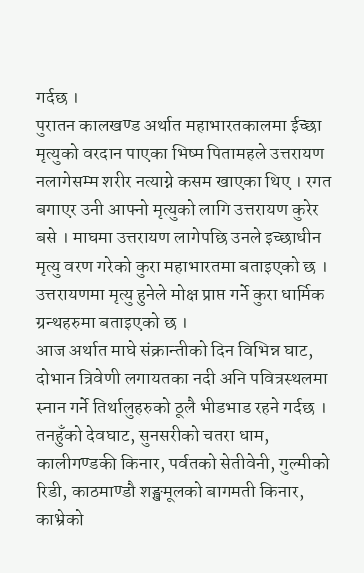गर्दछ ।
पुरातन कालखण्ड अर्थात महाभारतकालमा ईच्छा मृत्युको वरदान पाएका भिष्म पितामहले उत्तरायण नलागेसम्म शरीर नत्याग्ने कसम खाएका थिए । रगत बगाएर उनी आफ्नो मृत्युको लागि उत्तरायण कुरेर बसे । माघमा उत्तरायण लागेपछि उनले इच्छाधीन मृत्यु वरण गरेको कुरा महाभारतमा बताइएको छ । उत्तरायणमा मृत्यु हुनेले मोक्ष प्राप्त गर्ने कुरा धार्मिक ग्रन्थहरुमा बताइएको छ ।
आज अर्थात माघे संक्रान्तीको दिन विभिन्न घाट, दोभान त्रिवेणी लगायतका नदी अनि पवित्रस्थलमा स्नान गर्ने तिर्थालुहरुको ठूलै भीडभाड रहने गर्दछ । तनहुँको देवघाट, सुनसरीको चतरा धाम, कालीगण्डकी किनार, पर्वतको सेतीवेनी, गुल्मीको रिडी, काठमाण्डौ शङ्खमूलको बागमती किनार, काभ्रेको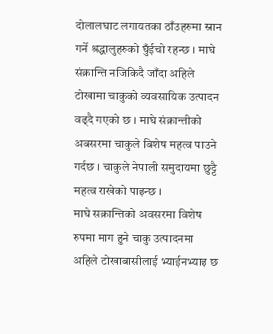दोलालघाट लगायतका ठाँउहरुमा स्नान गर्ने श्रद्धालुहरुको घुँईचो रहन्छ । माघे संक्रान्ति नजिकिदै जाँदा अहिले टोखामा चाकुको व्यवसायिक उत्पादन वढ्दै गएको छ । माघे संक्रान्तीको अबसरमा चाकुले बिशेष महत्व पाउने गर्दछ । चाकुले नेपाली समुदायमा छुट्टै महत्व राखेको पाइन्छ ।
माघे सक्रान्तिको अवसरमा विशेष रुपमा माग हुने चाकु उत्पादनमा अहिले टोखाबासीलाई भ्याईनभ्याइ छ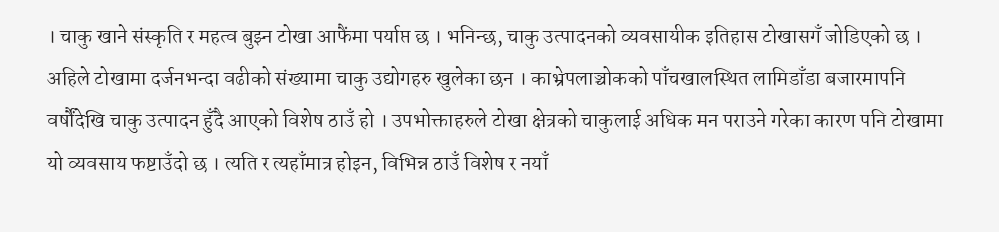। चाकु खाने संस्कृति र महत्व बुझ्न टोखा आफैंमा पर्याप्त छ । भनिन्छ, चाकु उत्पादनको व्यवसायीक इतिहास टोखासगँ जोडिएको छ । अहिले टोखामा दर्जनभन्दा वढीको संख्यामा चाकु उद्योगहरु खुलेका छन । काभ्रेपलाञ्चोकको पाँचखालस्थित लामिडाँडा बजारमापनि वर्षौंदेखि चाकु उत्पादन हुँदै आएको विशेष ठाउँ हो । उपभोक्ताहरुले टोखा क्षेत्रको चाकुलाई अधिक मन पराउने गरेका कारण पनि टोखामा यो व्यवसाय फष्टाउँदो छ । त्यति र त्यहाँमात्र होइन, विभिन्न ठाउँ विशेष र नयाँ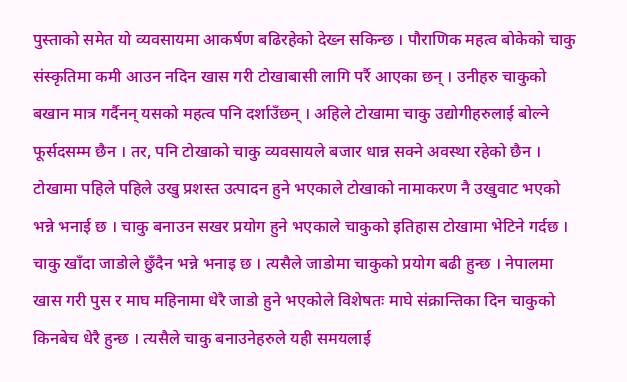पुस्ताको समेत यो व्यवसायमा आकर्षण बढिरहेको देख्न सकिन्छ । पौराणिक महत्व बोकेको चाकु संस्कृतिमा कमी आउन नदिन खास गरी टोखाबासी लागि पर्रै आएका छन् । उनीहरु चाकुको बखान मात्र गर्दैनन् यसको महत्व पनि दर्शाउँछन् । अहिले टोखामा चाकु उद्योगीहरुलाई बोल्ने फूर्सदसम्म छैन । तर, पनि टोखाको चाकु व्यवसायले बजार धान्न सक्ने अवस्था रहेको छैन ।
टोखामा पहिले पहिले उखु प्रशस्त उत्पादन हुने भएकाले टोखाको नामाकरण नै उखुवाट भएको भन्ने भनाई छ । चाकु बनाउन सखर प्रयोग हुने भएकाले चाकुको इतिहास टोखामा भेटिने गर्दछ । चाकु खाँदा जाडोले छुँदैन भन्ने भनाइ छ । त्यसैले जाडोमा चाकुको प्रयोग बढी हुन्छ । नेपालमा खास गरी पुस र माघ महिनामा धेरै जाडो हुने भएकोले विशेषतः माघे संक्रान्तिका दिन चाकुको किनबेच धेरै हुन्छ । त्यसैले चाकु बनाउनेहरुले यही समयलाई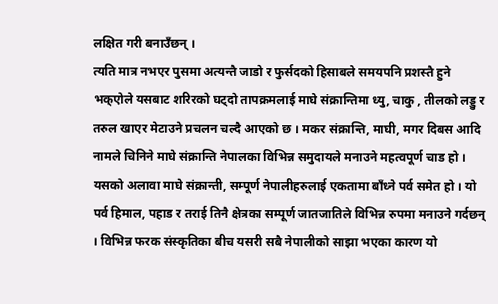लक्षित गरी बनाउँछन् ।
त्यति मात्र नभएर पुसमा अत्यन्तै जाडो र फुर्सदको हिसाबले समयपनि प्रशस्तै हुने भक्एोले यसबाट शरिरको घट्दो तापक्रमलाई माघे संक्रान्तिमा ध्यु, चाकु , तीलको लड्डु र तरुल खाएर मेटाउने प्रचलन चल्दै आएको छ । मकर संक्रान्ति, माघी, मगर दिबस आदि नामले चिनिने माघे संक्रान्ति नेपालका विभिन्न समुदायले मनाउने महत्वपूर्ण चाड हो ।
यसको अलावा माघे संक्रान्ती, सम्पूर्ण नेपालीहरुलाई एकतामा बाँध्ने पर्व समेत हो । यो पर्व हिमाल, पहाड र तराई तिनै क्षेत्रका सम्पूर्ण जातजातिले विभिन्न रुपमा मनाउने गर्दछन् । विभिन्न फरक संस्कृतिका बीच यसरी सबै नेपालीको साझा भएका कारण यो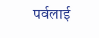पर्वलाई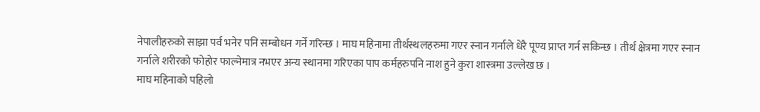नेपालीहरुको साझा पर्व भनेर पनि सम्बोधन गर्ने गरिन्छ । माघ महिनामा तीर्थस्थलहरुमा गएर स्नान गर्नाले धेरै पूण्य प्राप्त गर्न सकिन्छ । तीर्थ क्षेत्रमा गएर स्नान गर्नाले शरीरको फोहोर फाल्नेमात्र नभएर अन्य स्थानमा गरिएका पाप कर्महरुपनि नाश हुने कुरा शास्त्रमा उल्लेख छ ।
माघ महिनाको पहिलो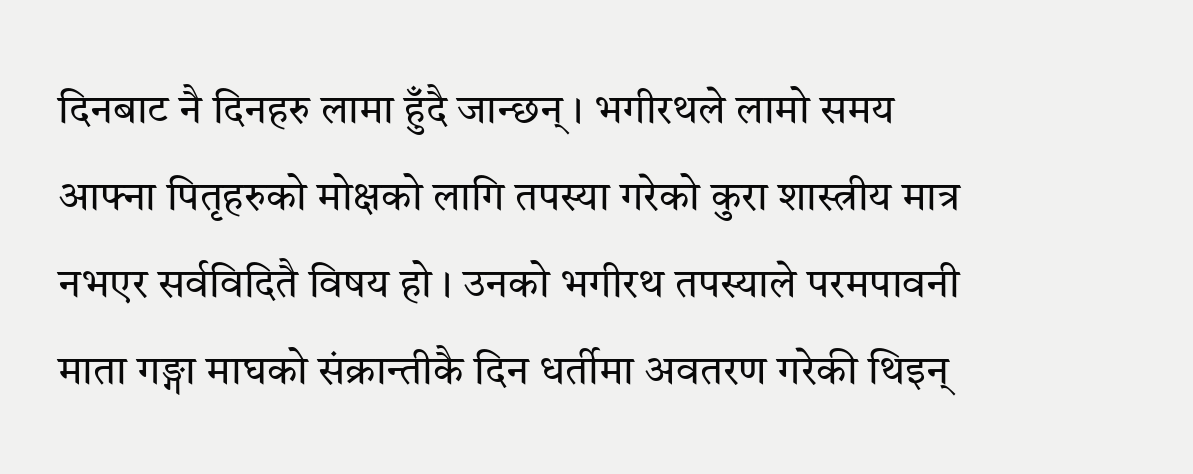दिनबाट नै दिनहरु लामा हुँदै जान्छन् । भगीरथले लामो समय आफ्ना पितृहरुको मोक्षको लागि तपस्या गरेको कुरा शास्त्रीय मात्र नभएर सर्वविदितै विषय हो । उनको भगीरथ तपस्याले परमपावनी माता गङ्गा माघको संक्रान्तीकै दिन धर्तीमा अवतरण गरेकी थिइन्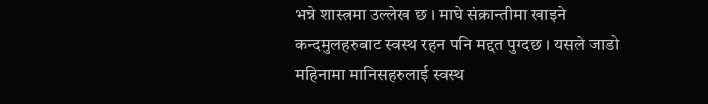भन्ने शास्त्रमा उल्लेख छ । माघे संक्रान्तीमा खाइने कन्दमुलहरुबाट स्वस्थ रहन पनि मद्दत पुग्दछ । यसले जाडो महिनामा मानिसहरुलाई स्वस्थ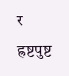र ह्रष्टपुष्ट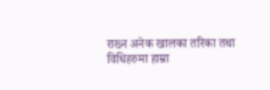राख्न अनेक खालका तरिका तथा विधिहरुमा हाम्रा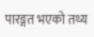पारङ्गत भएको तथ्य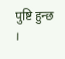पुष्टि हुन्छ ।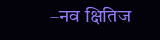–नव क्षितिज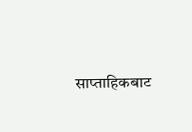साप्ताहिकबाट